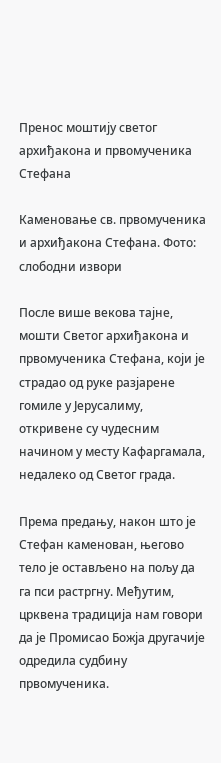Пренос моштију светог архиђакона и првомученика Стефана

Каменовање св. првомученика и архиђакона Стефана. Фото: слободни извори

После више векова тајне, мошти Светог архиђакона и првомученика Стефана, који је страдао од руке разјарене гомиле у Јерусалиму, откривене су чудесним начином у месту Кафаргамала, недалеко од Светог града.

Према предању, након што је Стефан каменован, његово тело је остављено на пољу да га пси растргну. Међутим,  црквена традиција нам говори да је Промисао Божја другачије одредила судбину првомученика.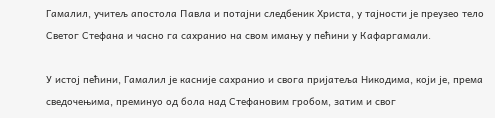Гамалил, учитељ апостола Павла и потајни следбеник Христа, у тајности је преузео тело Светог Стефана и часно га сахранио на свом имању у пећини у Кафаргамали.

У истој пећини, Гамалил је касније сахранио и свога пријатеља Никодима, који је, према сведочењима, преминуо од бола над Стефановим гробом, затим и свог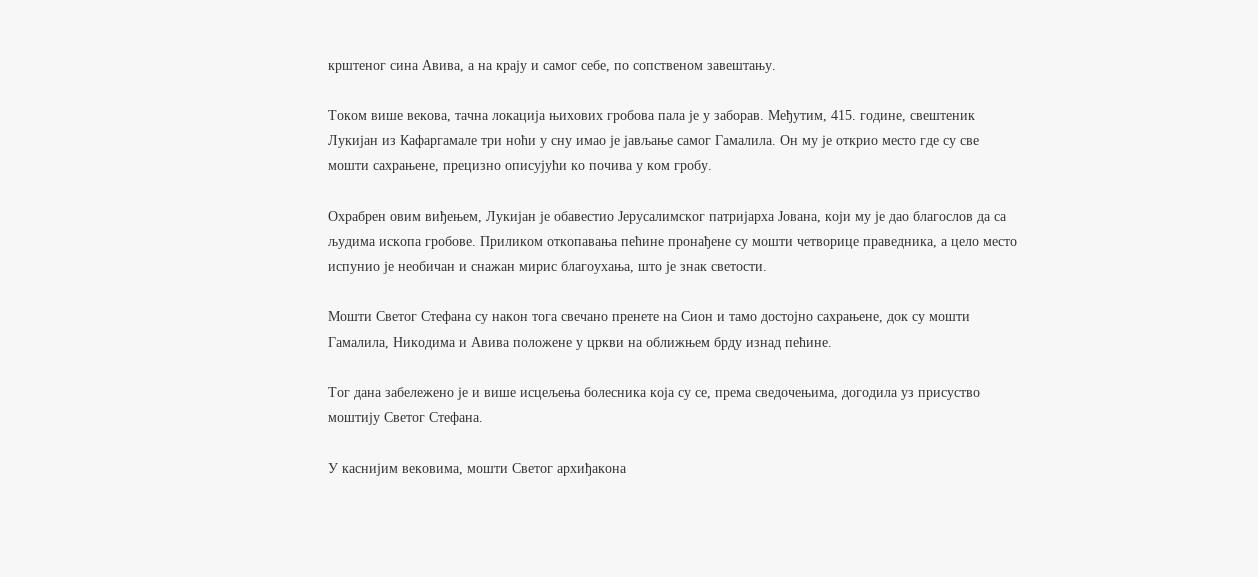крштеног сина Авива, а на крају и самог себе, по сопственом завештању.

Током више векова, тачна локација њихових гробова пала је у заборав. Међутим, 415. године, свештеник Лукијан из Кафаргамале три ноћи у сну имао је јављање самог Гамалила. Он му је открио место где су све мошти сахрањене, прецизно описујући ко почива у ком гробу.

Охрабрен овим виђењем, Лукијан је обавестио Јерусалимског патријарха Јована, који му је дао благослов да са људима ископа гробове. Приликом откопавања пећине пронађене су мошти четворице праведника, а цело место испунио је необичан и снажан мирис благоухања, што је знак светости.

Мошти Светог Стефана су након тога свечано пренете на Сион и тамо достојно сахрањене, док су мошти Гамалила, Никодима и Авива положене у цркви на оближњем брду изнад пећине.

Тог дана забележено је и више исцељења болесника која су се, према сведочењима, догодила уз присуство моштију Светог Стефана.

У каснијим вековима, мошти Светог архиђакона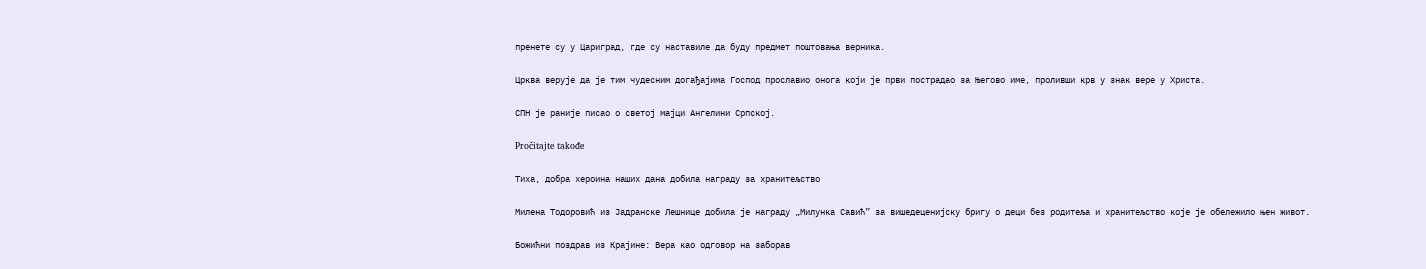пренете су у Цариград, где су наставиле да буду предмет поштовања верника.

Црква верује да је тим чудесним догађајима Господ прославио онога који је први пострадао за Његово име, проливши крв у знак вере у Христа.

СПН је раније писао о светој мајци Ангелини Српској.

Pročitajte takođe

Тиха, добра хероина наших дана добила награду за хранитељство

Милена Тодоровић из Јадранске Лешнице добила је награду „Милунка Савић” за вишедеценијску бригу о деци без родитеља и хранитељство које је обележило њен живот.

Божићни поздрав из Крајине: Вера као одговор на заборав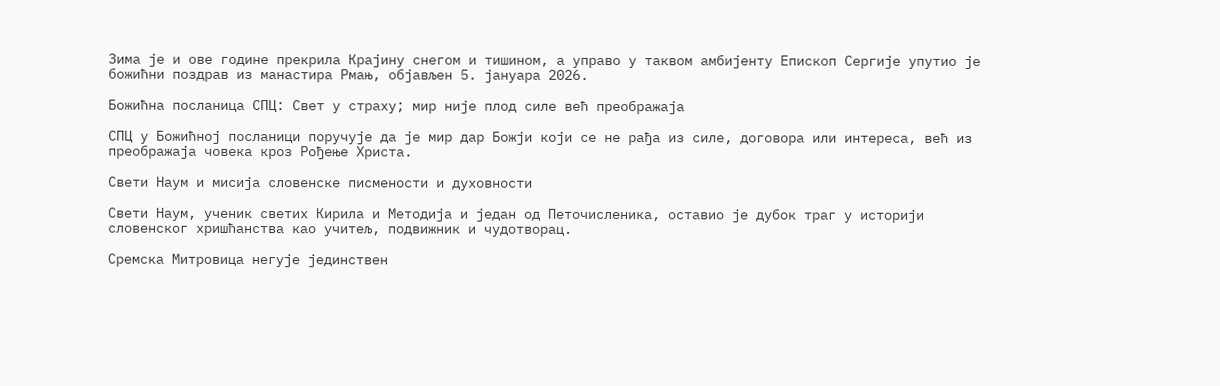Зима је и ове године прекрила Крајину снегом и тишином, а управо у таквом амбијенту Епископ Сергије упутио је божићни поздрав из манастира Рмањ, објављен 5. јануара 2026.

Божићна посланица СПЦ: Свет у страху; мир није плод силе већ преображаја

СПЦ у Божићној посланици поручује да је мир дар Божји који се не рађа из силе, договора или интереса, већ из преображаја човека кроз Рођење Христа.

Свети Наум и мисија словенске писмености и духовности

Свети Наум, ученик светих Кирила и Методија и један од Петочисленика, оставио је дубок траг у историји словенског хришћанства као учитељ, подвижник и чудотворац.

Сремска Митровица негује јединствен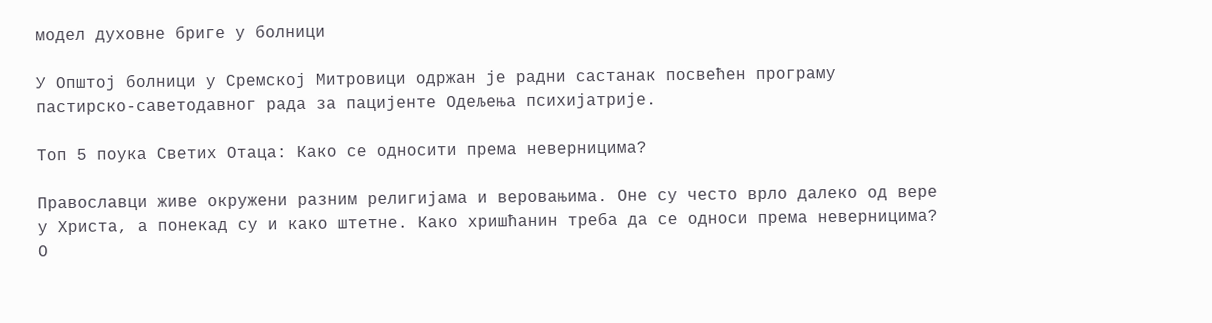модел духовне бриге у болници

У Општој болници у Сремској Митровици одржан је радни састанак посвећен програму пастирско-саветодавног рада за пацијенте Одељења психијатрије.

Топ 5 поука Светих Отаца: Како се односити према неверницима?

Православци живе окружени разним религијама и веровањима. Оне су често врло далеко од вере у Христа, а понекад су и како штетне. Како хришћанин треба да се односи према неверницима? О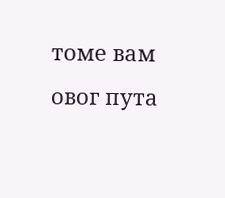томе вам овог пута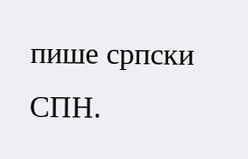пише српски СПН.